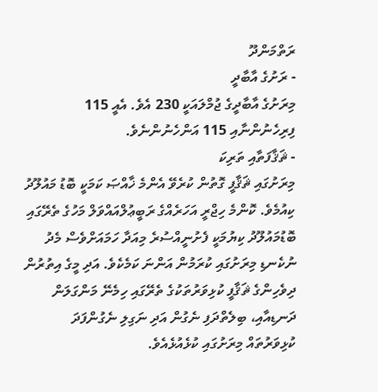ރަތްމަންދޫ
- ރަށުގެ އާބާދީ
މިރަށުގެ އާބާދީގެ ޖުމްލައަކީ 230 އެވެ. އެއީ 115 ފިރިހެނުންނާއި 115 އަންހެނުންނެވެ.
- ޘަޤާފަތާއި ތަރިކަ
މިރަށުގައި ޘަޤާފީ ގޮތުން ކުރެވޭ އެންމެ ޚާއްޞަ ކަމަކީ ބޮޑު މައުލޫދު ކިއުމެވެ. ކޮންމެ ހިޖްރީ އަހަރެއްގެ ރަބީޢުލްއައްވަލް މަހުގެ ތެރޭގައި ބޮޑުމައުލޫދު ކިޔުމަކީ ފެށުނީއްސުރެ މިއަދާ ހަމައަށްވެސް މެދު ނުކެނޑި މިރަށުގައި ކުރަމުން އަންނަ ކަމެކެވެ. އަދި މީގެ އިތުރުން ދިވެހިންގެ ޘަޤާފީ ކުޅިވަރުތަކުގެ ތެރޭގައި ހިމެނޭ މަންގަލަން ދަނޑިއާއި، ބިލެތްދަފި ނެގުން އަދި ނަގިލި ނެގުންފަދަ ކުޅިވަރުތައް މިރަށުގައި ކުޅެއުޅެއެވެ.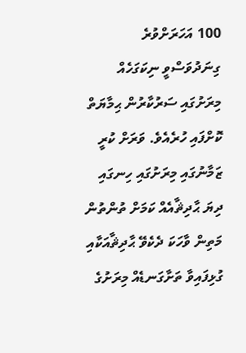100 އަހަރަށްވުރެ ގިނަދުވަސްވީ ނިކަގަހެއް މިރަށުގައި ސަރުކާރުން ޙިމާޔަތް ކޮށްފައި ހުރެއެވެ. ވަރަށް ކުރީ ޒަމާނުގައި މިރަށުގައި ހިނގައި ދިޔަ ޙާދިޘާއެއް ކަމަށް ތުންތުން މަތިން ވާހަކަ ދެކެވޭ ޙާދިޘާއަކާއި ގުޅިފައިވާ ތަށާގަނޑެއް މިރަށުގެ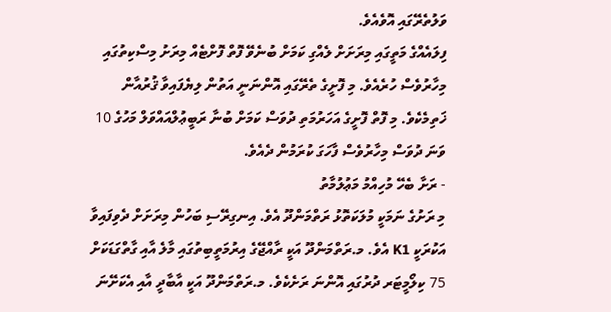ވަލުތެރޭގައި އޮވެއެވެ.
ފިލައެއްގެ މަތީގައި މިރަށަށް ލެއްގި ކަމަށް ބުނެވޭ ފޮތް ފޮށްޓެއް މިރަށު މިސްކިތުގައި މިހާރުވެސް ހުރެއެވެ. މި ފޮށީގެ ތެރޭގައި އޮންނަނީ އަތުން ލިޔެފައިވާ ޤުރުއާން ޚަތިމެކެވެ. މި ފޮތް ފޮށީގެ އަހަރުމަތި ދުވަސް ކަމަށް ބުނާ ރަބީޢުލްއައްވަލް މަހުގެ 10 ވަނަ ދުވަސް މިހާރުވެސް ފާހަގަ ކުރަމުން ދެއެވެ.
- ރަށާ ބެހޭ މުހިއްމު މަޢުލުމާތު
މި ރަށުގެ ނަމަކީ މުލަކަތޮޅު ރަތްމަންދޫ އެވެ. އިނގިރޭސި ބަހުން މިރަށަށް ދެވިފައިވާ އަކުރަކީ K1 އެވެ. މ.ރަތްމަންދޫ އަކީ ރާއްޖޭގެ އިރުމަތީބިތުގައި މާލެ އާއި ގާތްގަޑަކަށް 75 ކިލޯމީޓަރ ދުރުގައި އޮންނަ ރަށެކެވެ. މ.ރަތްމަންދޫ އަކީ އާބާދީ އާއި އެކަށޭނަ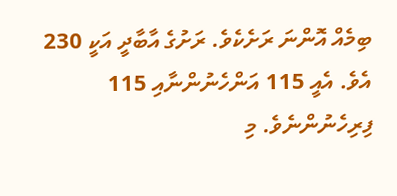ބިމެއް އޮންނަ ރަށެކެވެ. ރަށުގެ އާބާދީ އަކީ 230 އެވެ. އެއީ 115 އަންހެނުންނާއި 115 ފިރިހެނުންނެވެ. މި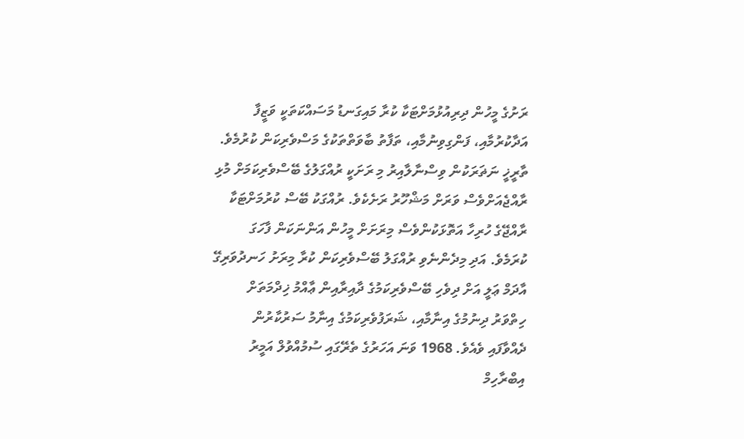ރަށުގެ މީހުން ދިރިއުޅުމަށްޓަކާ ކުރާ މައިގަނޑު މަސައްކަތަކީ ވަޒީފާ އަދާކުރުމާއި، ފަންގިވިނުމާއި، ތަފާތު ބާވަތްތަކުގެ މަސްވެރިކަން ކުރުމެވެ. ތާރީޚީ ނަޡަރަކުން ވިސްނާލާއިރު މި ރަށަކީ ރުއްގަލުގެ ބޭސްވެރިކަމަށް މުޅި ރާއްޖެއަށްވެސް ވަރަށް މަޝްހޫރު ރަށެކެވެ. ރުއްގަކު ބޭސް ކުރުމަށްޓަކާ ރާއްޖޭގެ ހުރިހާ އަތޮޅަކުންވެސް މިރަށަށް މީހުން އަންނަކަން ފާހަގަ ކުރަމެވެ. އަދި މިދެންނެވި ރުއްގަލު ބޭސްވެރިކަން ކުރާ މިރަށު ހަނދުވަރިގޭ އާދަމް ޢަލީ އަށް ދިވެހި ބޭސްވެރިކަމުގެ ދާއިރާއިން ޢާއްމު ޚިދްމަތަށް ހިތްވަރު ދިނުމުގެ އިނާމާއި، ޝަރަފުވެރިކަމުގެ އިނާމު ސަރުކާރުން ދެއްވާފައި ވެއެވެ. 1968 ވަނަ އަހަރުގެ ތެރޭގައި ސުމުއްވުލް އަމީރު އިބްރާހިމް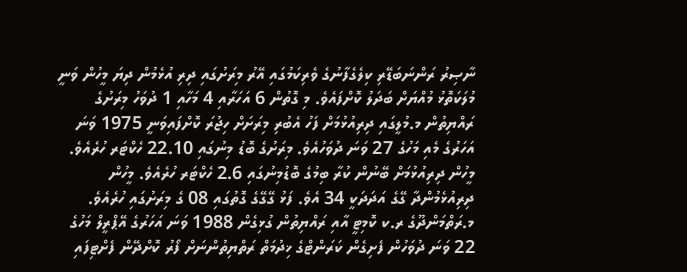ނާޞިރު ރަންނަބަޑޭރި ކިލެގެފާނުގެ ވެރިކަމުގައި އޭރު މިރަށުގައި ދިރި އުޅެމުން ދިޔަ މީހުން ވަނީ މުލަކަތޮޅު މުއްޔަށް ބަދަލު ކޮށްފައެވެ. މި ގޮތުން 6 އަހަރާއި 4 މަހާއި 1 ދުވަހު މިރަށުގެ ރައްޔިތުން މ.މުލީގައި ދިރިއުޅުމަށް ފަހު އެބުރި މިރަށަށް ހިޖުރަ ކޮށްފައިވަނީ 1975 ވަނަ އަހަރުގެ މެއި މަހުގެ 27 ވަނަ ދުވަހުއެވެ. މިރަށުގެ ބޮޑު މިނުގައި 22.10 ހެކްޓަރ ހުރެއެވެ. މީހުން ދިރިއުޅުމަށް ބޭނުން ކުރާ ބިމުގެ ބޮޑުމިނުގައި 2.6 ހެކްޓަރ ހުރެއެވެ. މީހުން ދިރިއުޅެމުންދާ ގޭގެ އަދަދަކީ 34 އެވެ. ފަޅު ގޭގޭގެ ގޮތުގައި 08 ގެ މިރަށުގައި ހުރެއެވެ.
މ.ރަތްމަންދޫގެ ރ.ކ ކޮމިޓީ އާއި ރައްޔިތުން ގުޅިގެން 1988 ވަނަ އަހަރުގެ އޭޕްރީލް މަހުގެ 22 ވަނަ ދުވަހުން ފެށިގެން ކަރަންޓްގެ ޚިދުމަތް ރަތްޔިތުންނަށް ފޯރު ކޮށްދޭން ފެށްޓިފައި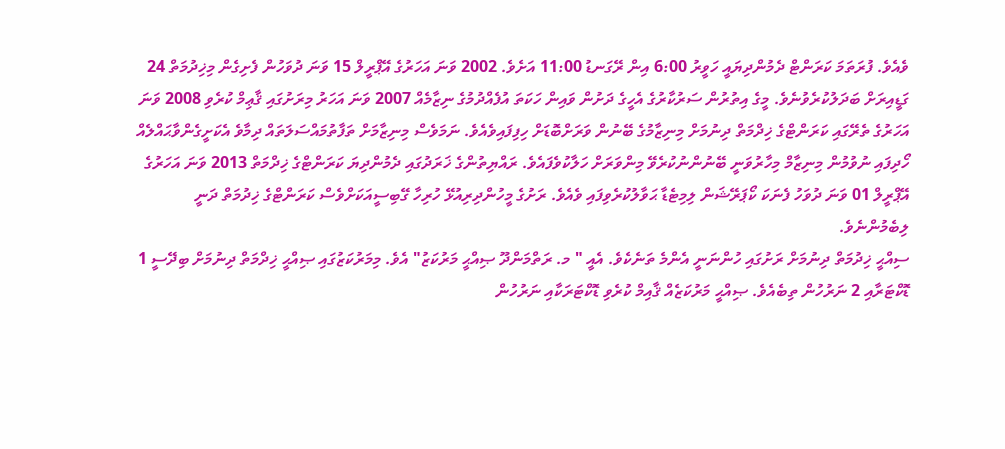ވެއެވެ. ފުރަތަމަ ކަރަންޓް ދެމުންދިޔައީ ހަވީރު 6:00 އިން ރޭގަނޑު 11:00 އަށެވެ. 2002 ވަނަ އަހަރުގެ އޭޕްރީލް 15 ވަނަ ދުވަހުން ފެށިގެން މިޚިދުމަތް 24 ގަޑީއިރަށް ބަދަލުކުރެވުނެވެ. މީގެ އިތުރުން ސަރުކާރުގެ އެހީގެ ދަށުން ވައިން ހަކަތަ އުފެއްދުމުގެ ނިޒާމެއް 2007 ވަނަ އަހަރު މިރަށުގައި ޤާޢިމް ކުރެވި 2008 ވަނަ އަހަރުގެ ތެރޭގައި ކަރަންޓްގެ ޚިދްމަތް ދިނުމަށް މިނިޒާމުގެ ބޭނުން ވަރަށްބޮޑަށް ހިފިފައިވެއެވެ. ނަމަވެސް މިނިޒާމަށް ތަފާތުމައްސަލަތައް ދިމާވެ އެކަށީގެންވާޙައްލެއް ހޯދިފައި ނުވުމުން މިނިޒާމް މިހާރުވަނީ ބޭނުންނުކުރެވޭ މިންވަރަށް ހަލާކުވެފައެވެ. ރައްޔިތުންގެ ޚަރަދުގައި ދެމުންދިޔަ ކަރަންޓްގެ ޚިދްމަތް 2013 ވަނަ އަހަރުގެ އޭޕްރީލް 01 ވަނަ ދުވަހު ފެނަކަ ކޯޕަރޭޝަން ލިމިޓެޑާ ޙަވާލުކުރެވިފައި ވެއެވެ. ރަށުގެ މީހުންދިރިއުޅޭ ހުރިހާ ގޭބިސީއަކަށްވެސް ކަރަންޓްގެ ޚިދުމަތް ދަނީ ލިބެމުންނެވެ.
ސިއްޙީ ޚިދުމަތް ދިނުމަށް ރަށުގައި ހުންނަނީ އެންމެ ތަނެކެވެ. އެއީ " މ. ރަތްމަންދޫ ޞިއްޙީ މަރުކަޒު" އެވެ. މިމަރުކަޒުގައި ޞިއްޙީ ޚިދްމަތް ދިނުމަށް ބިދޭސީ 1 ޑޮކްޓަރާއި 2 ނަރުހުން ތިބެއެވެ. ޞިއްޙީ މަރުކަޒެއް ޤާއިމް ކުރެވި ޑޮކްޓަރަކާއި ނަރުހުން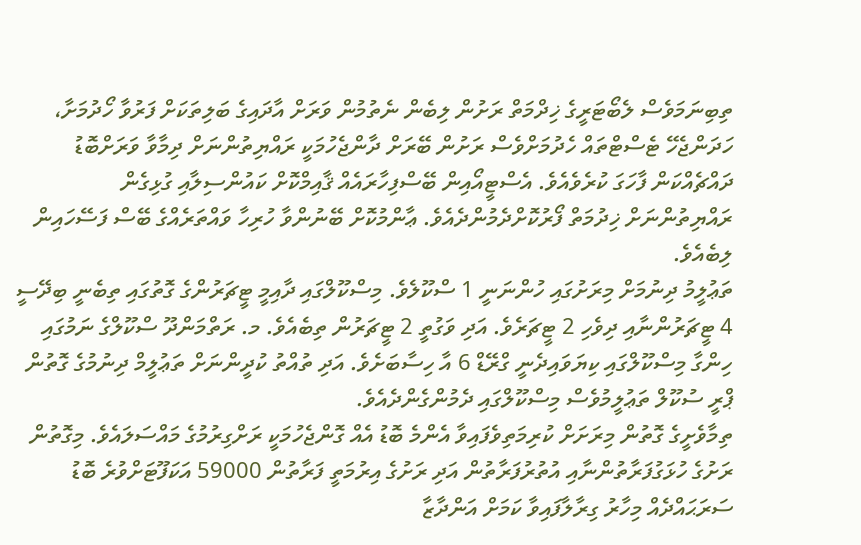ތިބިނަމަވެސް ލެބޯޓަރީގެ ޚިދްމަތް ރަށުން ލިބެން ނެތުމުން ވަރަށް އާދައިގެ ބަލިތަކަށް ފަރުވާ ހޯދުމަށާ، ހަދަންޖެހޭ ޓެސްޓްތައް ހެދުމަށްވެސް ރަށުން ބޭރަށް ދާންޖެހުމަކީ ރައްޔިތުންނަށް ދިމާވާ ވަރަށްބޮޑު ދައްޗެއްކަން ފާހަގަ ކުރެވެއެވެ. އެސްޓީއޯއިން ބޭސްފިހާރައެއް ޤާއިމްކޮށް ކައުންސިލާއި ގުޅިގެން ރައްޔިތުންނަށް ޚިދުމަތް ފޯރުކޮށްދެމުންދެއެވެ. ޢާންމުކޮށް ބޭނުންވާ ހުރިހާ ވައްތަރެއްގެ ބޭސް ފަސޭހައިން ލިބެއެވެ.
ތަޢުލީމު ދިނުމަށް މިރަށުގައި ހުންނަނީ 1 ސްކޫލެވެ. މިސްކޫލްގައި ދާއިމީ ޓީޗަރުންގެ ގޮތުގައި ތިބެނީ ބިދޭސީ 4 ޓީޗަރުންނާއި ދިވެހި 2 ޓީޗަރެވެ. އަދި ވަގުތީ 2 ޓީޗަރުން ތިބެއެވެ. މ. ރަތްމަންދޫ ސްކޫލްގެ ނަމުގައި ހިންގާ މިސްކޫލްގައި ކިޔަވައިދެނީ ގްރޭޑް 6 އާ ހިސާބަށެވެ. އަދި ތުއްތު ކުދީންނަށް ތަޢުލީމް ދިނުމުގެ ގޮތުން ޕްރީ ސުކޫލް ތަޢުލީމުވެސް މިސްކޫލްގައި ދެމުންގެންދެއެވެ.
ތިމާވެށީގެ ގޮތުން މިރަށަށް ކުރިމަތިވެފައިވާ އެންމެ ބޮޑު އެއް ގޮންޖެހުމަކީ ރަށްގިރުމުގެ މައްސަލައެވެ. މިގޮތުން ރަށުގެ ހުޅަގުފަރާތުންނާއި އުތުރުފަރާތުން އަދި ރަށުގެ އިރުމަތީ ފަރާތުން 59000 އަކަފޫޓަށްވުރެ ބޮޑު ސަރަޙައްދެއް މިހާރު ގިރާލާފައިވާ ކަމަށް އަންދާޒާ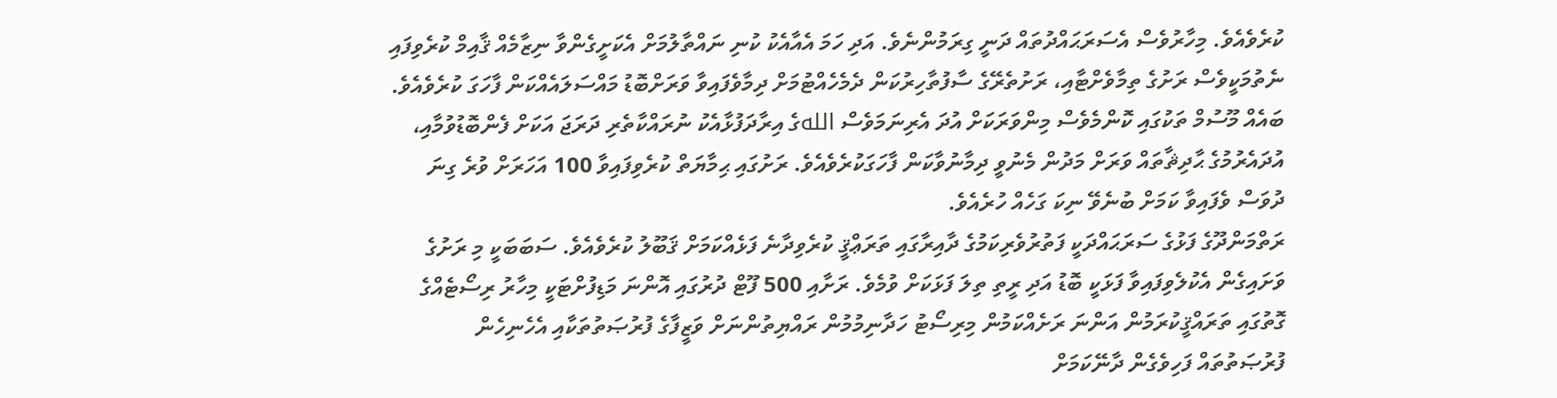ކުރެވެއެވެ. މިހާރުވެސް އެސަރަޙައްދުތައް ދަނީ ގިރަމުންނެވެ. އަދި ހަމަ އެއާއެކު ކުނި ނައްތާލުމަށް އެކަށީގެންވާ ނިޒާމެއް ޤާއިމް ކުރެވިފައި ނެތުމަކީވެސް ރަށުގެ ތިމާވެށްޓާއި، ރަށުތެރޭގެ ސާފުތާހިރުކަން ދެމެހެއްޓުމަށް ދިމާވެފައިވާ ވަރަށްބޮޑު މައްސަލައެއްކަން ފާހަގަ ކުރެވެއެވެ. ބައެއް މޫސުމް ތަކުގައި ކޮންމެވެސް މިންވަރަކަށް އުދަ އެރިނަމަވެސް اللهގެ އިރާދަފުޅާއެކު ނުރައްކާތެރި ދަރަޖަ އަކަށް ފެންބޮޑުވުމާއި، އުދައެރުމުގެ ޙާދިޘާތައް ވަރަށް މަދުން މެނުވީ ދިމާނުވާކަން ފާހަގަކުރެވެއެވެ. ރަށުގައި ޙިމާޔަތް ކުރެވިފައިވާ 100 އަހަރަށް ވުރެ ގިނަ ދުވަސް ވެފައިވާ ކަމަށް ބުނެވޭ ނިކަ ގަހެއް ހުރެއެވެ.
ރަތްމަންދޫގެ ފަޅުގެ ސަރަޙައްދަކީ ފަތުރުވެރިކަމުގެ ދާއިރާގައި ތަރަޢްޤީ ކުރެވިދާނެ ފަޅެއްކަމަށް ޤަބޫލު ކުރެވެއެވެ. ސަބަބަކީ މި ރަށުގެ ވަށައިގެން އެކުލެވިފައިވާ ފަޅަކީ ބޮޑު އަދި ރީތި ތިލަ ފަޅަކަށް ވުމެވެ. ރަށާއި 500 ފޫޓް ދުރުގައި އޮންނަ މަޑިފުށްޓަކީ މިހާރު ރިސޯޓެއްގެ ގޮތުގައި ތަރައްޤީކުރަމުން އަންނަ ރަށެއްކަމުން މިރިސޯޓު ހަދާނިމުމުން ރައްޔިތުންނަށް ވަޒީފާގެ ފުރުޞަތުތަކާއި އެހެނިހެން ފުރުޞަތުތައް ފަހިވެގެން ދާނޭކަމަށް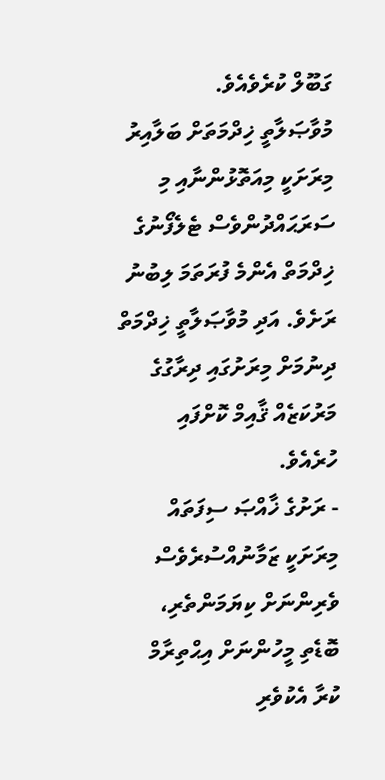ގަބޫލް ކުރެވެއެވެ.
މުވާޞަލާތީ ޚިދްމަތަށް ބަލާއިރު މިރަށަކީ މިއަތޮޅުންނާއި މި ސަރަޙައްދުންވެސް ޓެލެފޯނުގެ ޚިދްމަތް އެންމެ ފުރަތަމަ ލިބުނު ރަށެވެ. އަދި މުވާޞަލާތީ ޚިދްމަތް ދިނުމަށް މިރަށުގައި ދިރާގުގެ މަރުކަޒެއް ޤާއިމް ކޮށްފައި ހުރެއެވެ.
- ރަށުގެ ޚާއްޞަ ސިފަތައް
މިރަށަކީ ޒަމާނުއްސުރެވެސް ވެރިންނަށް ކިޔަމަންތެރި، ބޮޑެތި މީހުންނަށް އިޙްތިރާމް ކުރާ އެކުވެރި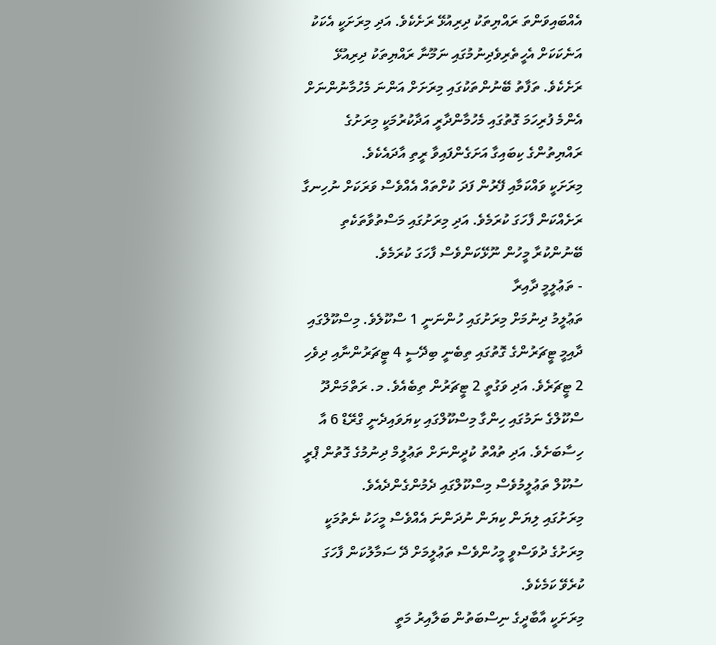އެއްބައިވަންތަ ރައްޔިތަކު ދިރިއުޅޭ ރަށެކެވެ. އަދި މިރަށަކީ އެކަކު އަނެކަކަށް އެހީތެރިވެދިނުމުގައި ނަމޫނާ ރައްޔިތަކު ދިރިއުޅޭ ރަށެކެވެ. ތަފާތު ބޭނުންތަކުގައި މިރަށަށް އަންނަ މެހުމާނުންނަށް އެންމެ ފުރިހަމަ ގޮތުގައި މެހުމާންދާރީ އަދާކުރުމަކީ މިރަށުގެ ރައްޔިތުންގެ ކިބައިގާ އަށަގެންފައިވާ ރީތި އާދައެކެވެ.
މިރަށަކީ ވައްކަމާއި ފޭރުން ފަދަ ކުށްތައް އެއްވެސް ވަރަކަށް ނުހިނގާ ރަށެއްކަން ފާހަގަ ކުރަމެވެ. އަދި މިރަށުގައި މަސްތުވާތަކެތި ބޭނުންކުރާ މީހުން ނޫޅޭކަންވެސް ފާހަގަ ކުރަމެވެ.
- ތަޢުލީމީ ދާއިރާ
ތަޢުލީމު ދިނުމަށް މިރަށުގައި ހުންނަނީ 1 ސްކޫލެވެ. މިސްކޫލްގައި ދާއިމީ ޓީޗަރުންގެ ގޮތުގައި ތިބެނީ ބިދޭސީ 4 ޓީޗަރުންނާއި ދިވެހި 2 ޓީޗަރެވެ. އަދި ވަގުތީ 2 ޓީޗަރުން ތިބެއެވެ. މ. ރަތްމަންދޫ ސްކޫލްގެ ނަމުގައި ހިންގާ މިސްކޫލްގައި ކިޔަވައިދެނީ ގްރޭޑް 6 އާ ހިސާބަށެވެ. އަދި ތުއްތު ކުދީންނަށް ތަޢުލީމް ދިނުމުގެ ގޮތުން ޕްރީ ސުކޫލް ތަޢުލީމުވެސް މިސްކޫލްގައި ދެމުންގެންދެއެވެ.
މިރަށުގައި ލިޔަން ކިޔަން ނުދަންނަ އެއްވެސް މީހަކު ނެތުމަކީ މިރަށުގެ ދުވަސްވީ މީހުންވެސް ތަޢުލީމަށް ދޭ ސަމާލުކަން ފާހަގަ ކުރެވޭ ކަމެކެވެ.
މިރަށަކީ އާބާދީގެ ނިސްބަތުން ބަލާއިރު މަތީ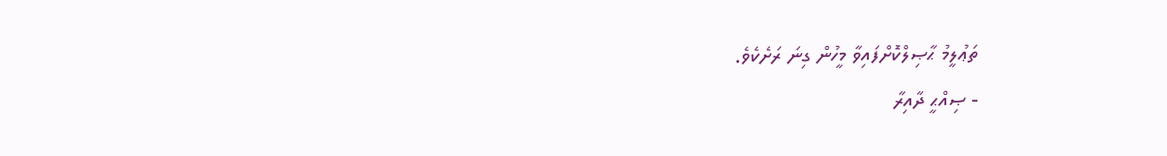ތަޢުލީމު ޙާޞިލްކޮށްފައިވާ މީހުން ގިނަ ރަށެކެވެ.
- ޞިއްޙީ ދާއިރާ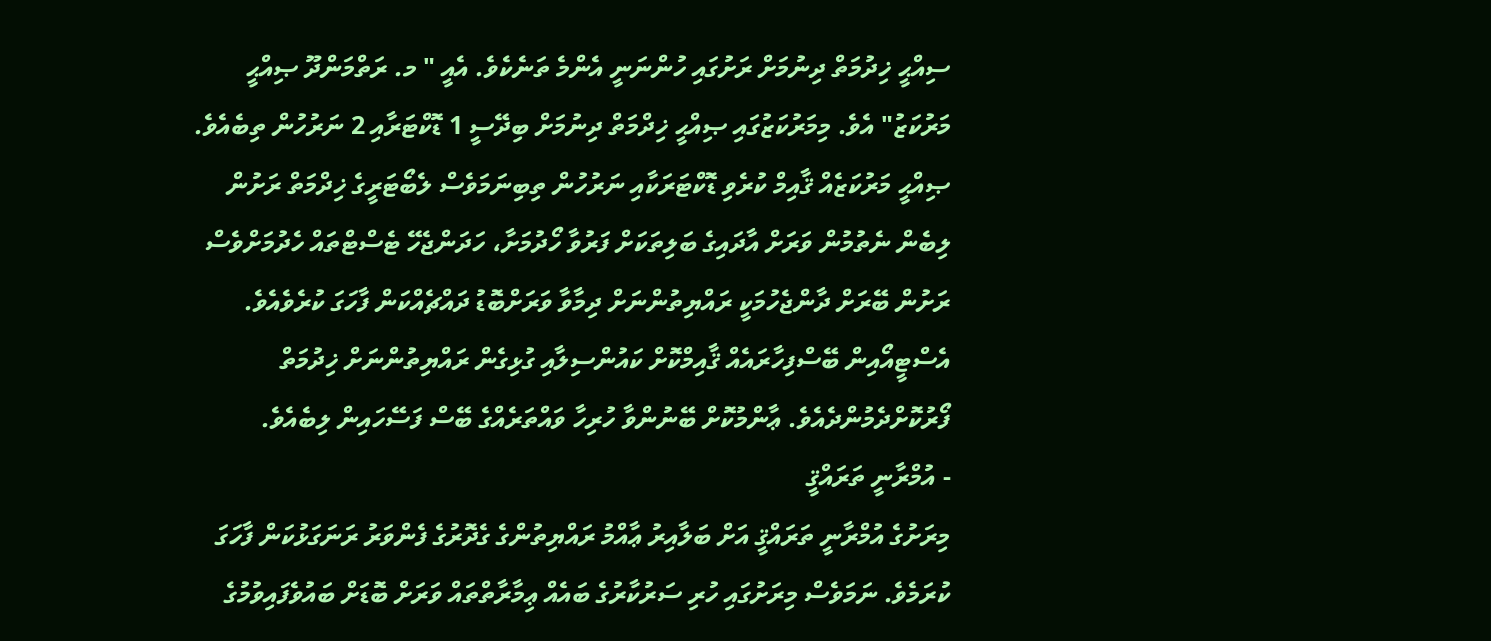ސިއްޙީ ޚިދުމަތް ދިނުމަށް ރަށުގައި ހުންނަނީ އެންމެ ތަނެކެވެ. އެއީ " މ. ރަތްމަންދޫ ޞިއްޙީ މަރުކަޒު" އެވެ. މިމަރުކަޒުގައި ޞިއްޙީ ޚިދްމަތް ދިނުމަށް ބިދޭސީ 1 ޑޮކްޓަރާއި 2 ނަރުހުން ތިބެއެވެ. ޞިއްޙީ މަރުކަޒެއް ޤާއިމް ކުރެވި ޑޮކްޓަރަކާއި ނަރުހުން ތިބިނަމަވެސް ލެބޯޓަރީގެ ޚިދްމަތް ރަށުން ލިބެން ނެތުމުން ވަރަށް އާދައިގެ ބަލިތަކަށް ފަރުވާ ހޯދުމަށާ، ހަދަންޖެހޭ ޓެސްޓްތައް ހެދުމަށްވެސް ރަށުން ބޭރަށް ދާންޖެހުމަކީ ރައްޔިތުންނަށް ދިމާވާ ވަރަށްބޮޑު ދައްޗެއްކަން ފާހަގަ ކުރެވެއެވެ. އެސްޓީއޯއިން ބޭސްފިހާރައެއް ޤާއިމްކޮށް ކައުންސިލާއި ގުޅިގެން ރައްޔިތުންނަށް ޚިދުމަތް ފޯރުކޮށްދެމުންދެއެވެ. ޢާންމުކޮށް ބޭނުންވާ ހުރިހާ ވައްތަރެއްގެ ބޭސް ފަސޭހައިން ލިބެއެވެ.
- އުމްރާނީ ތަރައްޤީ
މިރަށުގެ އުމްރާނީ ތަރައްޤީ އަށް ބަލާއިރު ޢާއްމު ރައްޔިތުންގެ ގެދޮރުގެ ފެންވަރު ރަނަގަޅުކަން ފާހަގަ ކުރަމެވެ. ނަމަވެސް މިރަށުގައި ހުރި ސަރުކާރުގެ ބައެއް ޢިމާރާތްތައް ވަރަށް ބޮޑަށް ބައުވެފައިވުމުގެ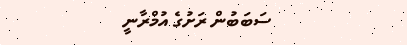ސަބަބުން ރަށުގެ އުމްރާނީ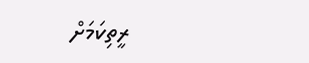ރީތިކަމަށް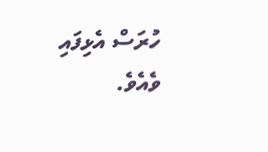ހުރަސް އެޅިފައި ވެއެވެ.